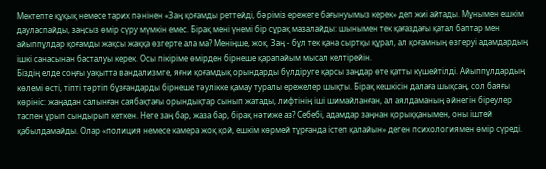Мектепте құқық немесе тарих пәнінен «Заң қоғамды реттейді, бәріміз ережеге бағынуымыз керек» деп жиі айтады. Мұнымен ешкім дауласпайды, заңсыз өмір сүру мүмкін емес. Бірақ мені үнемі бір сұрақ мазалайды: шынымен тек қағаздағы қатал баптар мен айыппұлдар қоғамды жақсы жаққа өзгерте ала ма? Меніңше, жоқ. Заң - бұл тек қана сыртқы құрал, ал қоғамның өзгеруі адамдардың ішкі санасынан басталуы керек. Осы пікіріме өмірден бірнеше қарапайым мысал келтірейін.
Біздің елде соңғы уақытта вандализмге, яғни қоғамдық орындарды бүлдіруге қарсы заңдар өте қатты күшейтілді. Айыппұлдардың көлемі өсті, тіпті тәртіп бұзғандарды бірнеше тәулікке қамау туралы ережелер шықты. Бірақ кешкісін далаға шықсаң, сол баяғы көрініс: жаңадан салынған саябақтағы орындықтар сынып жатады, лифтінің іші шимайланған, ал аялдаманың әйнегін біреулер таспен ұрып сындырып кеткен. Неге заң бар, жаза бар, бірақ нәтиже аз? Себебі, адамдар заңнан қорыққанымен, оны іштей қабылдамайды. Олар «полиция немесе камера жоқ қой, ешкім көрмей тұрғанда істеп қалайын» деген психологиямен өмір сүреді.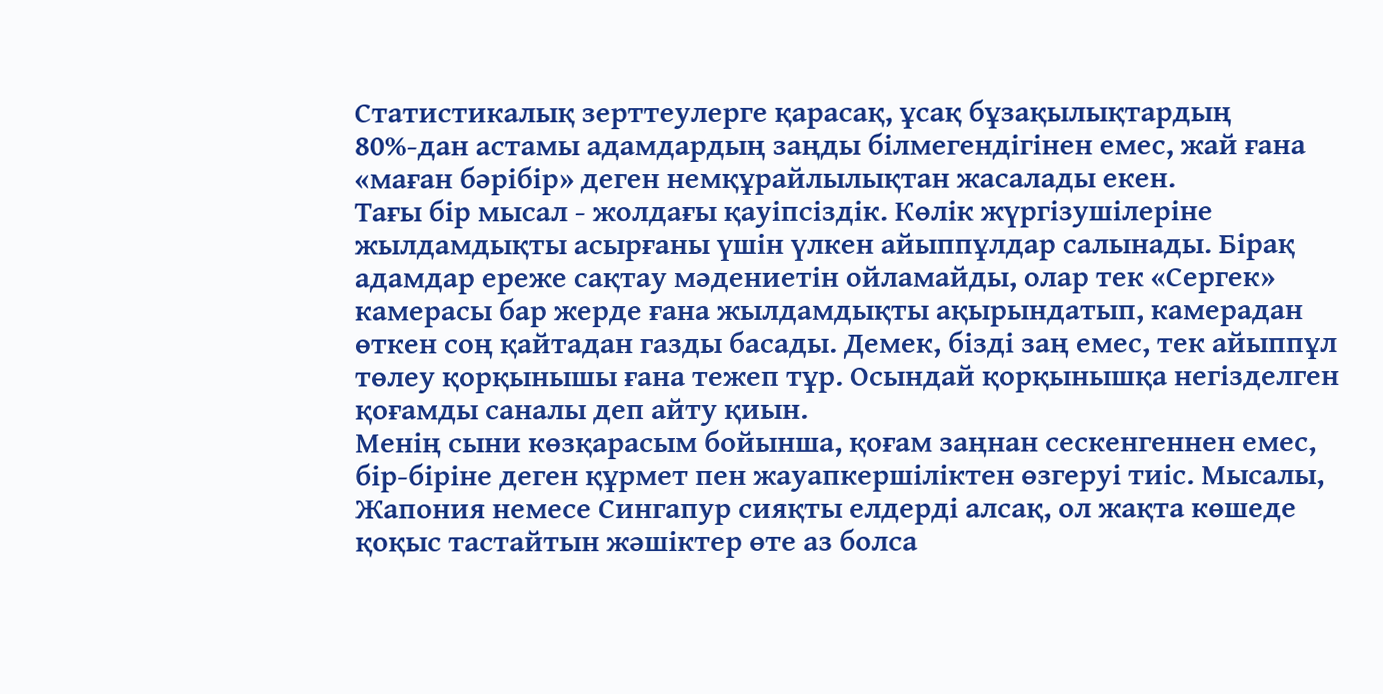Статистикалық зерттеулерге қарасақ, ұсақ бұзақылықтардың 80%-дан астамы адамдардың заңды білмегендігінен емес, жай ғана «маған бәрібір» деген немқұрайлылықтан жасалады екен.
Тағы бір мысал - жолдағы қауіпсіздік. Көлік жүргізушілеріне жылдамдықты асырғаны үшін үлкен айыппұлдар салынады. Бірақ адамдар ереже сақтау мәдениетін ойламайды, олар тек «Сергек» камерасы бар жерде ғана жылдамдықты ақырындатып, камерадан өткен соң қайтадан газды басады. Демек, бізді заң емес, тек айыппұл төлеу қорқынышы ғана тежеп тұр. Осындай қорқынышқа негізделген қоғамды саналы деп айту қиын.
Менің сыни көзқарасым бойынша, қоғам заңнан сескенгеннен емес, бір-біріне деген құрмет пен жауапкершіліктен өзгеруі тиіс. Мысалы, Жапония немесе Сингапур сияқты елдерді алсақ, ол жақта көшеде қоқыс тастайтын жәшіктер өте аз болса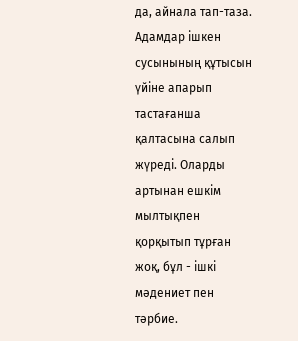да, айнала тап-таза. Адамдар ішкен сусынының құтысын үйіне апарып тастағанша қалтасына салып жүреді. Оларды артынан ешкім мылтықпен қорқытып тұрған жоқ, бұл - ішкі мәдениет пен тәрбие.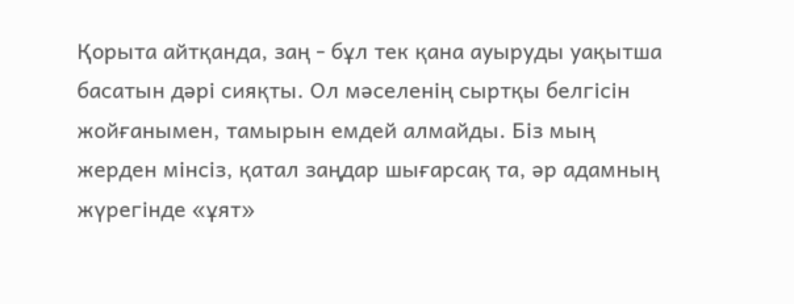Қорыта айтқанда, заң - бұл тек қана ауыруды уақытша басатын дәрі сияқты. Ол мәселенің сыртқы белгісін жойғанымен, тамырын емдей алмайды. Біз мың жерден мінсіз, қатал заңдар шығарсақ та, әр адамның жүрегінде «ұят»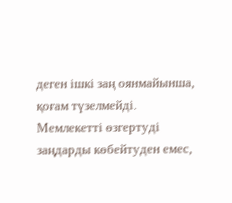деген ішкі заң оянмайынша, қоғам түзелмейді. Мемлекетті өзгертуді заңдарды көбейтуден емес,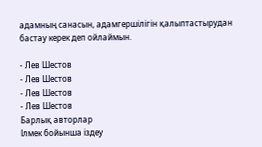адамның санасын, адамгершілігін қалыптастырудан бастау керек деп ойлаймын.

- Лев Шестов
- Лев Шестов
- Лев Шестов
- Лев Шестов
Барлық авторлар
Ілмек бойынша іздеу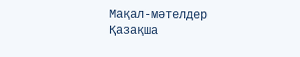Мақал-мәтелдер
Қазақша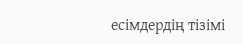есімдердің тізімі